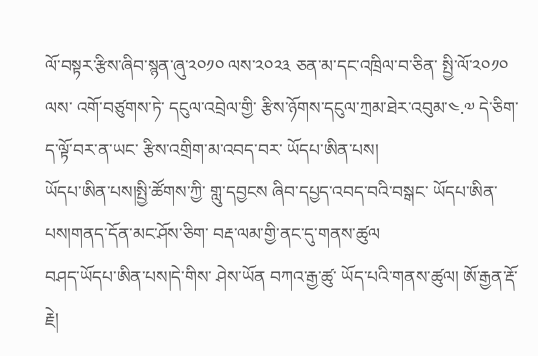ལོ་བསྟར་རྩིས་ཞིབ་སྙན་ཞུ་༢༠༡༠ ལས་༢༠༢༣ ཅན་མ་དང་འཁྲིལ་བ་ཅིན་ སྤྱི་ལོ་༢༠༡༠ ལས་ འགོ་བཙུགས་ཏེ་ དངུལ་འབྲེལ་གྱི་ རྩིས་ཉོགས་དངུལ་ཀྲམ་ཐེར་འབུམ་༤.༧ དེ་ཅིག་ ད་ལྟོ་བར་ན་ཡང་ རྩིས་འགྲིག་མ་འབད་བར་ ཡོདཔ་ཨིན་པས།
ཡོདཔ་ཨིན་པས།སྤྱི་ཚོགས་ཀྱི་ གླུ་དབྱངས ཞིབ་དཔྱད་འབད་བའི་བསྒང་ ཡོདཔ་ཨིན་པས།གནད་དོན་མང་ཤོས་ཅིག་ བརྡ་ལམ་གྱི་ནང་དུ་གནས་ཚུལ
བཤད་ཡོདཔ་ཨིན་པས།དེ་གིས་ ཤེས་ཡོན བཀའ་རྒྱ་ཚུ་ ཡོད་པའི་གནས་ཚུལ། ཨོ་རྒྱན་རྡོ་རྗེ།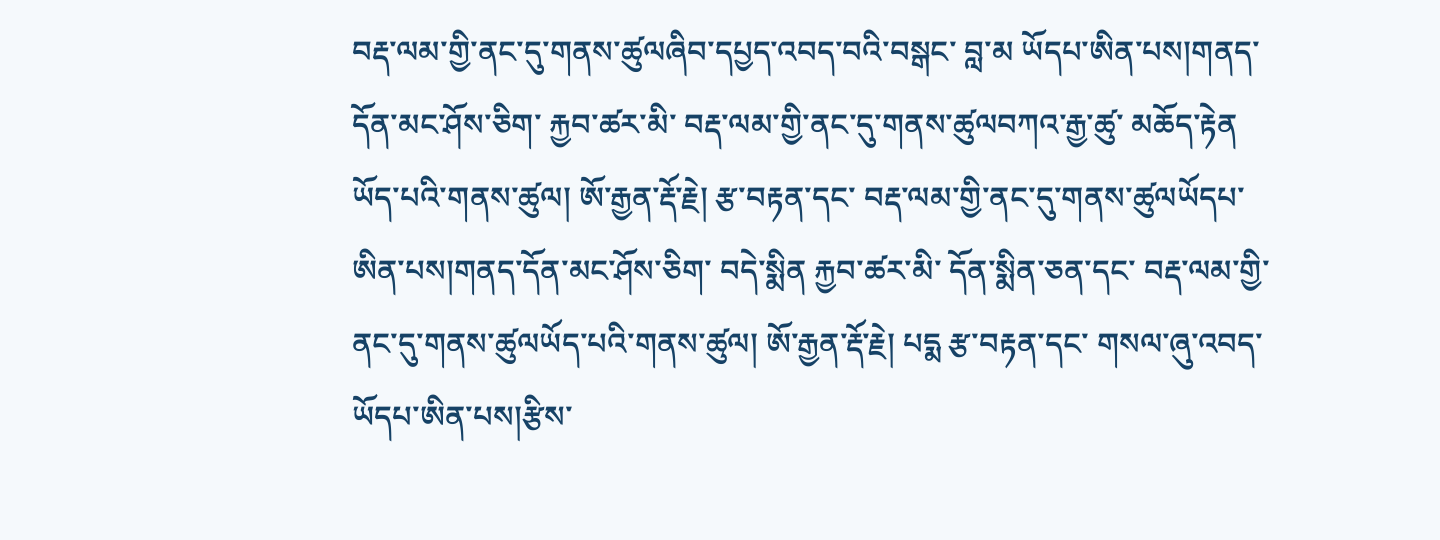བརྡ་ལམ་གྱི་ནང་དུ་གནས་ཚུལཞིབ་དཔྱད་འབད་བའི་བསྒང་ བླ་མ ཡོདཔ་ཨིན་པས།གནད་དོན་མང་ཤོས་ཅིག་ རྐྱབ་ཚར་མི་ བརྡ་ལམ་གྱི་ནང་དུ་གནས་ཚུལབཀའ་རྒྱ་ཚུ་ མཆོད་རྟེན ཡོད་པའི་གནས་ཚུལ། ཨོ་རྒྱན་རྡོ་རྗེ། རྩ་བརྟན་དང་ བརྡ་ལམ་གྱི་ནང་དུ་གནས་ཚུལཡོདཔ་ཨིན་པས།གནད་དོན་མང་ཤོས་ཅིག་ བདེ་སྨིན རྐྱབ་ཚར་མི་ དོན་སྨིན་ཅན་དང་ བརྡ་ལམ་གྱི་ནང་དུ་གནས་ཚུལཡོད་པའི་གནས་ཚུལ། ཨོ་རྒྱན་རྡོ་རྗེ། པདྨ རྩ་བརྟན་དང་ གསལ་ཞུ་འབད་ཡོདཔ་ཨིན་པས།རྩིས་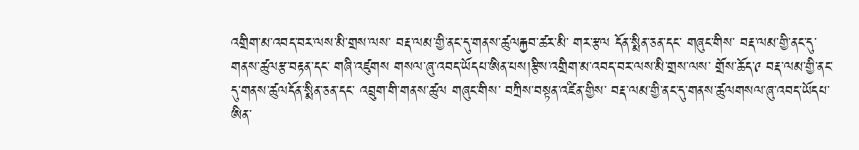འགྲིག་མ་འབད་བར་ལས་མི་གྲས་ལས་ བརྡ་ལམ་གྱི་ནང་དུ་གནས་ཚུལརྐྱབ་ཚར་མི་ གར་རྩལ དོན་སྨིན་ཅན་དང་ གཞུང་གིས་ བརྡ་ལམ་གྱི་ནང་དུ་གནས་ཚུལརྩ་བརྟན་དང་ གཞི་འཛུགས གསལ་ཞུ་འབད་ཡོདཔ་ཨིན་པས།རྩིས་འགྲིག་མ་འབད་བར་ལས་མི་གྲས་ལས་ གྲོས་ཆོད་༩ བརྡ་ལམ་གྱི་ནང་དུ་གནས་ཚུལདོན་སྨིན་ཅན་དང་ འབྲུག་གི་གནས་ཚུལ གཞུང་གིས་ བཀྲིས་བསྟན་འཛིན་གྱིས་ བརྡ་ལམ་གྱི་ནང་དུ་གནས་ཚུལགསལ་ཞུ་འབད་ཡོདཔ་ཨིན་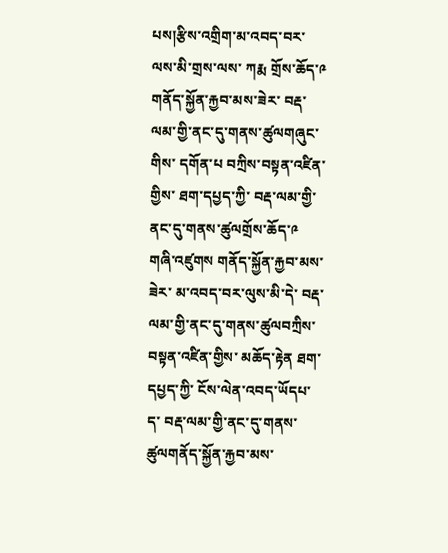པས།རྩིས་འགྲིག་མ་འབད་བར་ལས་མི་གྲས་ལས་ ཀརྨ གྲོས་ཆོད་༩ གནོད་སྐྱོན་རྐྱབ་མས་ཟེར་ བརྡ་ལམ་གྱི་ནང་དུ་གནས་ཚུལགཞུང་གིས་ དགོན་པ བཀྲིས་བསྟན་འཛིན་གྱིས་ ཐག་དཔྱད་ཀྱི་ བརྡ་ལམ་གྱི་ནང་དུ་གནས་ཚུལགྲོས་ཆོད་༩ གཞི་འཛུགས གནོད་སྐྱོན་རྐྱབ་མས་ཟེར་ མ་འབད་བར་ལུས་མི་དེ་ བརྡ་ལམ་གྱི་ནང་དུ་གནས་ཚུལབཀྲིས་བསྟན་འཛིན་གྱིས་ མཆོད་རྟེན ཐག་དཔྱད་ཀྱི་ ངོས་ལེན་འབད་ཡོདཔ་ད་ བརྡ་ལམ་གྱི་ནང་དུ་གནས་ཚུལགནོད་སྐྱོན་རྐྱབ་མས་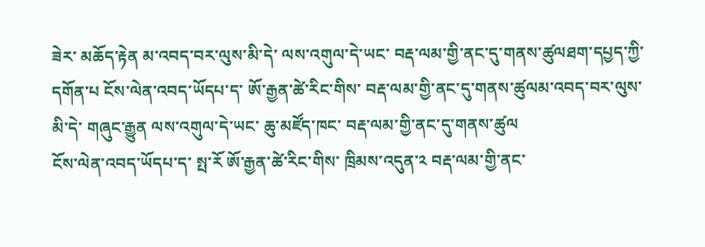ཟེར་ མཆོད་རྟེན མ་འབད་བར་ལུས་མི་དེ་ ལས་འགུལ་དེ་ཡང་ བརྡ་ལམ་གྱི་ནང་དུ་གནས་ཚུལཐག་དཔྱད་ཀྱི་ དགོན་པ ངོས་ལེན་འབད་ཡོདཔ་ད་ ཨོ་རྒྱན་ཚེ་རིང་གིས་ བརྡ་ལམ་གྱི་ནང་དུ་གནས་ཚུལམ་འབད་བར་ལུས་མི་དེ་ གཞུང་རྒྱུན ལས་འགུལ་དེ་ཡང་ ཆུ་མཛོད་ཁང་ བརྡ་ལམ་གྱི་ནང་དུ་གནས་ཚུལ
ངོས་ལེན་འབད་ཡོདཔ་ད་ སྤ་རོ ཨོ་རྒྱན་ཚེ་རིང་གིས་ ཁྲིམས་འདུན་༢ བརྡ་ལམ་གྱི་ནང་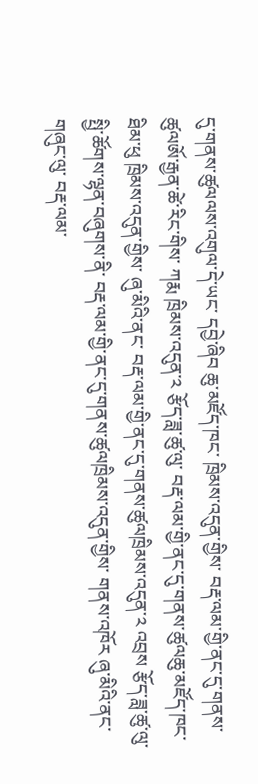དུ་གནས་ཚུལལས་འགུལ་དེ་ཡང་ དབྱེ་ཞིབ ཆུ་མཛོད་ཁང་ ཁྲིམས་འདུན་གྱིས་ བརྡ་ལམ་གྱི་ནང་དུ་གནས་ཚུལཨོ་རྒྱན་ཚེ་རིང་གིས་ ཀརྨ ཁྲིམས་འདུན་༢ རྩོད་ཟླ་ཚུ་ལུ་ བརྡ་ལམ་གྱི་ནང་དུ་གནས་ཚུལཆུ་མཛོད་ཁང་ ཐིམ་ཕུ ཁྲིམས་འདུན་གྱིས་ ཞུ་མིའི་ནང་ བརྡ་ལམ་གྱི་ནང་དུ་གནས་ཚུལཁྲིམས་འདུན་༢ འབྲས རྩོད་ཟླ་ཚུ་ལུ་ སྤྱི་ཚོགས་ལྷན་བཞུགས་ནི་ བརྡ་ལམ་གྱི་ནང་དུ་གནས་ཚུལཁྲིམས་འདུན་གྱིས་ གནས་འཁོར ཞུ་མིའི་ནང་ གཞུང་ལུ་ བརྡ་ལམ་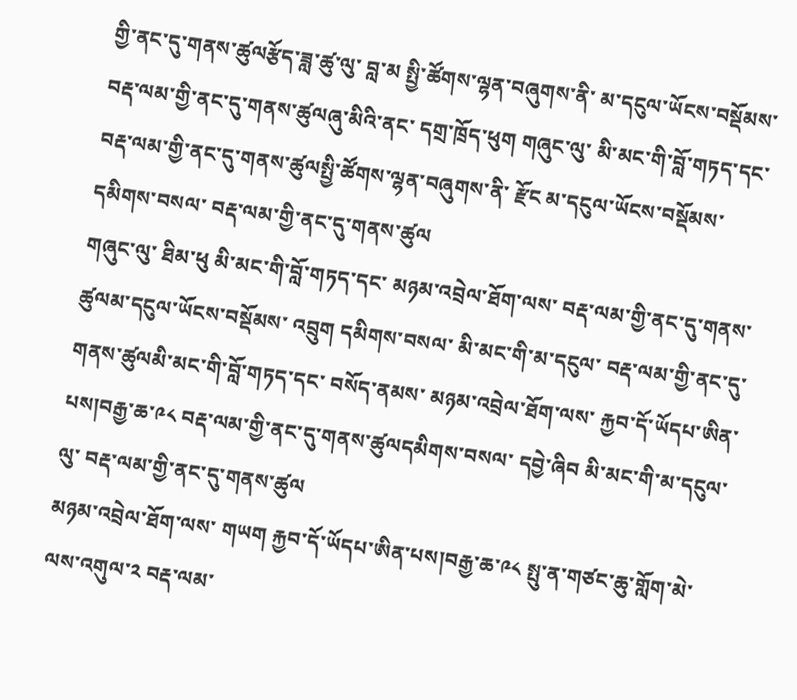གྱི་ནང་དུ་གནས་ཚུལརྩོད་ཟླ་ཚུ་ལུ་ བླ་མ སྤྱི་ཚོགས་ལྷན་བཞུགས་ནི་ མ་དངུལ་ཡོངས་བསྡོམས་ བརྡ་ལམ་གྱི་ནང་དུ་གནས་ཚུལཞུ་མིའི་ནང་ དགྲ་ཁྲོད་ཕུག གཞུང་ལུ་ མི་མང་གི་བློ་གཏད་དང་ བརྡ་ལམ་གྱི་ནང་དུ་གནས་ཚུལསྤྱི་ཚོགས་ལྷན་བཞུགས་ནི་ རྫོང མ་དངུལ་ཡོངས་བསྡོམས་ དམིགས་བསལ་ བརྡ་ལམ་གྱི་ནང་དུ་གནས་ཚུལ
གཞུང་ལུ་ ཐིམ་ཕུ མི་མང་གི་བློ་གཏད་དང་ མཉམ་འབྲེལ་ཐོག་ལས་ བརྡ་ལམ་གྱི་ནང་དུ་གནས་ཚུལམ་དངུལ་ཡོངས་བསྡོམས་ འབྲུག དམིགས་བསལ་ མི་མང་གི་མ་དངུལ་ བརྡ་ལམ་གྱི་ནང་དུ་གནས་ཚུལམི་མང་གི་བློ་གཏད་དང་ བསོད་ནམས་ མཉམ་འབྲེལ་ཐོག་ལས་ རྐྱབ་དོ་ཡོདཔ་ཨིན་པས།བརྒྱ་ཆ་༩༨ བརྡ་ལམ་གྱི་ནང་དུ་གནས་ཚུལདམིགས་བསལ་ དབྱེ་ཞིབ མི་མང་གི་མ་དངུལ་ ལུ་ བརྡ་ལམ་གྱི་ནང་དུ་གནས་ཚུལ
མཉམ་འབྲེལ་ཐོག་ལས་ གཡག རྐྱབ་དོ་ཡོདཔ་ཨིན་པས།བརྒྱ་ཆ་༩༨ སྤུ་ན་གཙང་ཆུ་གློག་མེ་ལས་འགུལ་༢ བརྡ་ལམ་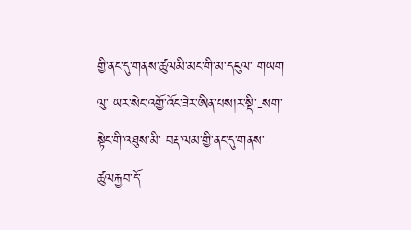གྱི་ནང་དུ་གནས་ཚུལམི་མང་གི་མ་དངུལ་ གཡག ལུ་ ཡར་སེང་འགྱོ་འོང་ཟེར་ཨིན་པས།ར་སྡི་-སག་སྟེང་གི་འཐུས་མི་ བརྡ་ལམ་གྱི་ནང་དུ་གནས་ཚུལརྐྱབ་དོ་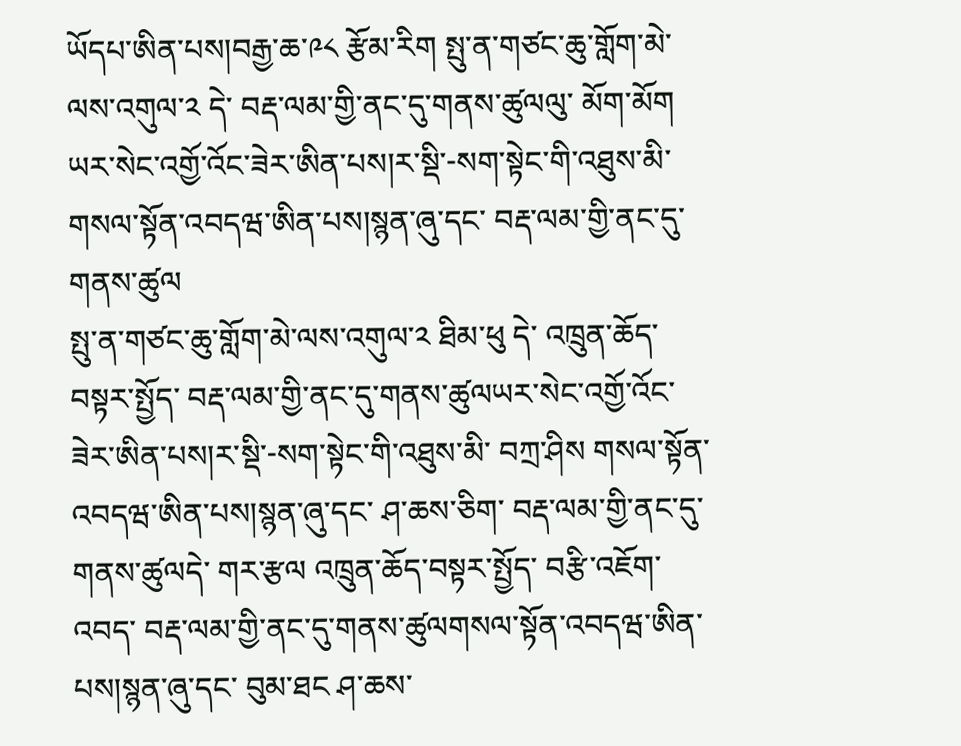ཡོདཔ་ཨིན་པས།བརྒྱ་ཆ་༩༨ རྩོམ་རིག སྤུ་ན་གཙང་ཆུ་གློག་མེ་ལས་འགུལ་༢ དེ་ བརྡ་ལམ་གྱི་ནང་དུ་གནས་ཚུལལུ་ མོག་མོག ཡར་སེང་འགྱོ་འོང་ཟེར་ཨིན་པས།ར་སྡི་-སག་སྟེང་གི་འཐུས་མི་ གསལ་སྟོན་འབདཝ་ཨིན་པས།སྙན་ཞུ་དང་ བརྡ་ལམ་གྱི་ནང་དུ་གནས་ཚུལ
སྤུ་ན་གཙང་ཆུ་གློག་མེ་ལས་འགུལ་༢ ཐིམ་ཕུ དེ་ འཁྲུན་ཆོད་བསྟར་སྤྱོད་ བརྡ་ལམ་གྱི་ནང་དུ་གནས་ཚུལཡར་སེང་འགྱོ་འོང་ཟེར་ཨིན་པས།ར་སྡི་-སག་སྟེང་གི་འཐུས་མི་ བཀྲ་ཤིས གསལ་སྟོན་འབདཝ་ཨིན་པས།སྙན་ཞུ་དང་ ཤ་ཆས་ཅིག་ བརྡ་ལམ་གྱི་ནང་དུ་གནས་ཚུལདེ་ གར་རྩལ འཁྲུན་ཆོད་བསྟར་སྤྱོད་ བརྩི་འཇོག་འབད་ བརྡ་ལམ་གྱི་ནང་དུ་གནས་ཚུལགསལ་སྟོན་འབདཝ་ཨིན་པས།སྙན་ཞུ་དང་ བུམ་ཐང ཤ་ཆས་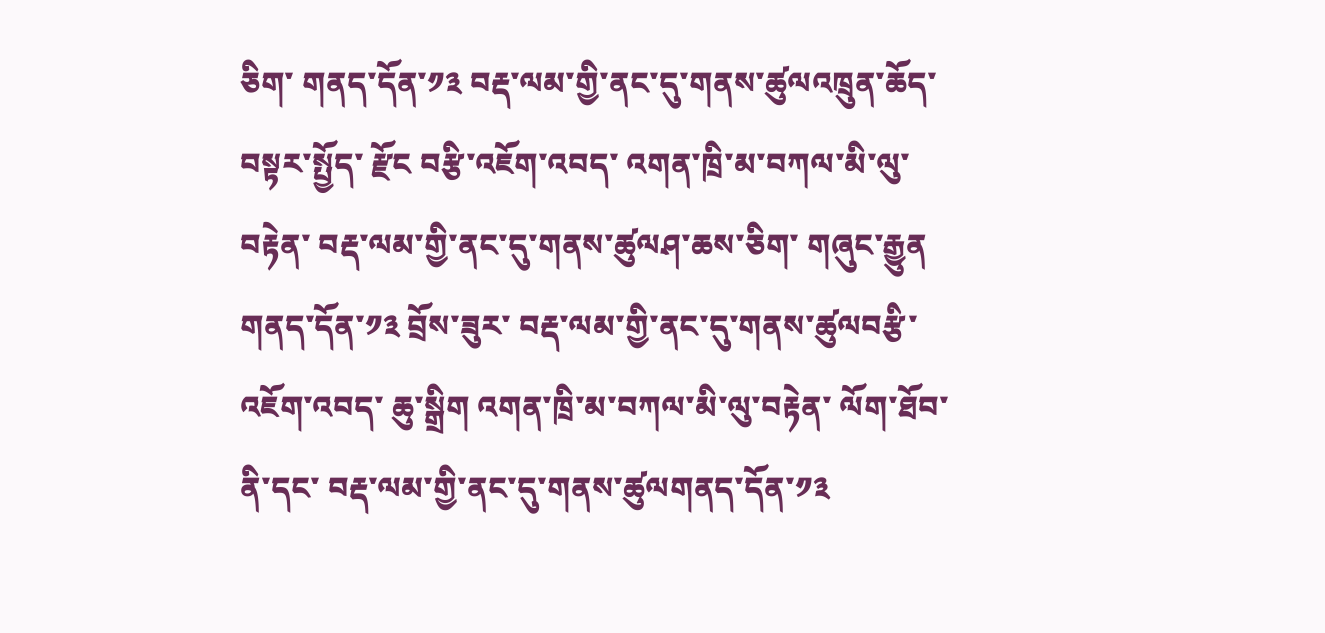ཅིག་ གནད་དོན་༡༣ བརྡ་ལམ་གྱི་ནང་དུ་གནས་ཚུལའཁྲུན་ཆོད་བསྟར་སྤྱོད་ རྫོང བརྩི་འཇོག་འབད་ འགན་ཁྲི་མ་བཀལ་མི་ལུ་བརྟེན་ བརྡ་ལམ་གྱི་ནང་དུ་གནས་ཚུལཤ་ཆས་ཅིག་ གཞུང་རྒྱུན གནད་དོན་༡༣ བྲོས་ཟུར་ བརྡ་ལམ་གྱི་ནང་དུ་གནས་ཚུལབརྩི་འཇོག་འབད་ ཆུ་སྒྲིག འགན་ཁྲི་མ་བཀལ་མི་ལུ་བརྟེན་ ལོག་ཐོབ་ནི་དང་ བརྡ་ལམ་གྱི་ནང་དུ་གནས་ཚུལགནད་དོན་༡༣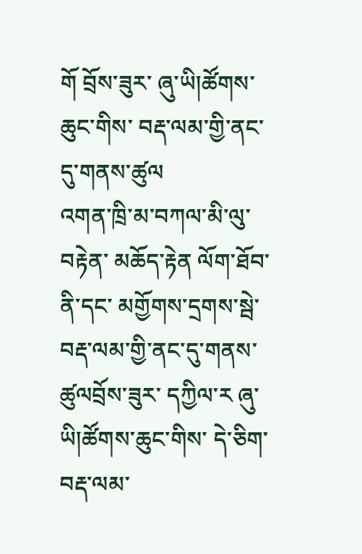གོ བྲོས་ཟུར་ ཞུ་ཡི།ཚོགས་ཆུང་གིས་ བརྡ་ལམ་གྱི་ནང་དུ་གནས་ཚུལ
འགན་ཁྲི་མ་བཀལ་མི་ལུ་བརྟེན་ མཆོད་རྟེན ལོག་ཐོབ་ནི་དང་ མགྱོགས་དྲགས་སྦེ་ བརྡ་ལམ་གྱི་ནང་དུ་གནས་ཚུལབྲོས་ཟུར་ དཀྱིལ་ར ཞུ་ཡི།ཚོགས་ཆུང་གིས་ དེ་ཅིག་ བརྡ་ལམ་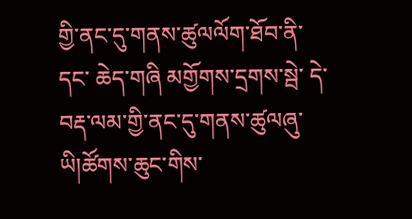གྱི་ནང་དུ་གནས་ཚུལལོག་ཐོབ་ནི་དང་ ཆེད་གཞི མགྱོགས་དྲགས་སྦེ་ དེ་ བརྡ་ལམ་གྱི་ནང་དུ་གནས་ཚུལཞུ་ཡི།ཚོགས་ཆུང་གིས་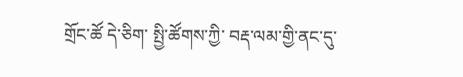གྲོང་ཚོ དེ་ཅིག་ སྤྱི་ཚོགས་ཀྱི་ བརྡ་ལམ་གྱི་ནང་དུ་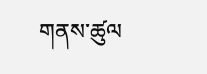གནས་ཚུལ